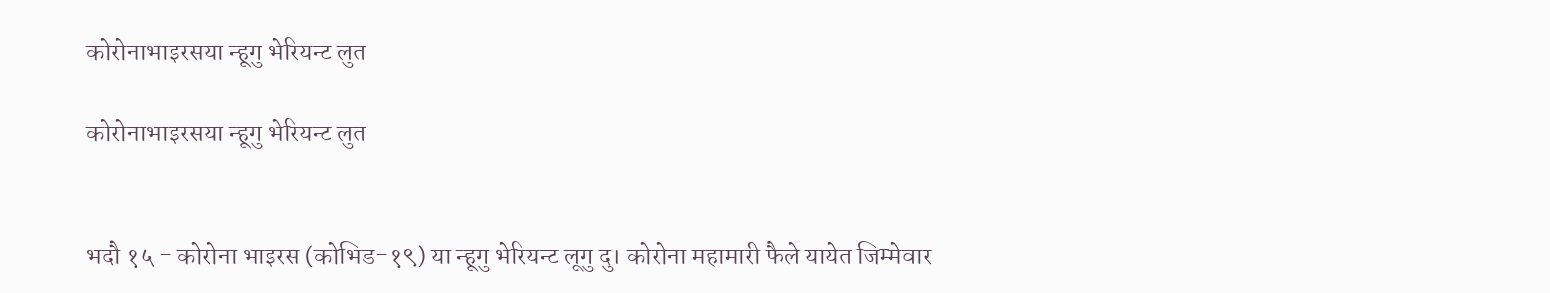कोरोनाभाइरसया न्हूगु भेरियन्ट लुत

कोरोनाभाइरसया न्हूगु भेरियन्ट लुत


भदौ १५ - कोरोना भाइरस (कोभिड-१९) या न्हूगु भेरियन्ट लूगु दु। कोरोना महामारी फैले यायेत जिम्मेवार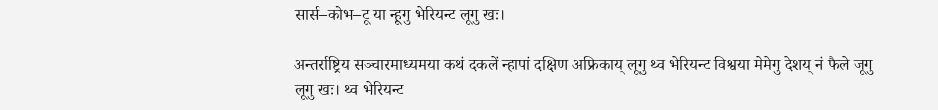सार्स–कोभ–टू या न्हूगु भेरियन्ट लूगु खः।

अन्तर्राष्ट्रिय सञ्चारमाध्यमया कथं दकलें न्हापां दक्षिण अफ्रिकाय् लूगु थ्व भेरियन्ट विश्वया मेमेगु देशय् नं फैले जूगु लूगु खः। थ्व भेरियन्ट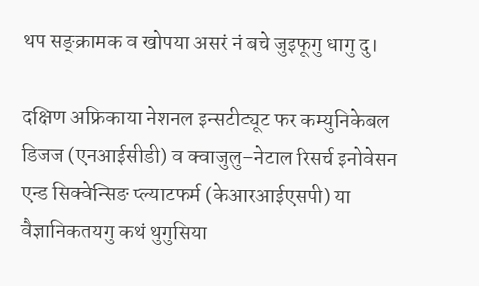थप सङ्क्रामक व खोपया असरं नं बचे जुइफूगु धागु दु।

दक्षिण अफ्रिकाया नेशनल इन्सटीट्यूट फर कम्युनिकेबल डिजज (एनआईसीडी) व क्वाजुलु–नेटाल रिसर्च इनोवेसन एन्ड सिक्वेन्सिङ प्ल्याटफर्म (केआरआईएसपी) या वैज्ञानिकतयगु कथं थुगुसिया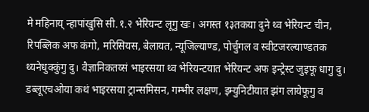मे महिनाय् न्हापांखुसि सी.१.२ भेरियन्ट लूगु खः। अगस्त १३तकया दुने थ्व भेरियन्ट चीन, रिपब्लिक अफ कंगो, मरिसियस, बेलायत, न्यूजिल्याण्ड, पोर्चुगल व स्वीटजरल्याण्डतक थ्यनेधुक्कुंगु दु। वैज्ञानिकतय्सं भाइरसया थ्व भेरियन्टयात भेरियन्ट अफ इन्ट्रेस्ट जुइफू धागु दु। डब्लूएचओया कथं भाइरसया ट्रान्समिसन, गम्भीर लक्षण, इम्युनिटीयात झंग लायेफूगु व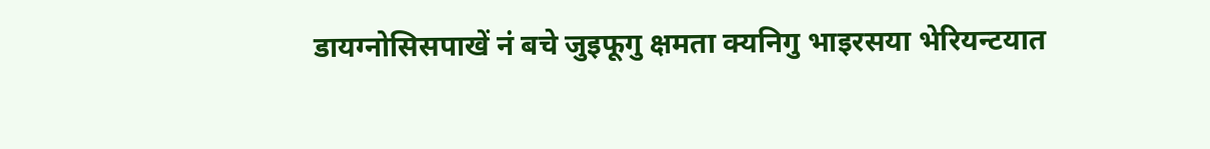डायग्नोसिसपाखें नं बचे जुइफूगु क्षमता क्यनिगु भाइरसया भेरियन्टयात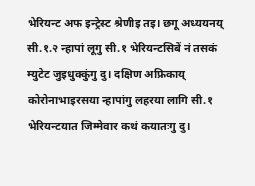भेरियन्ट अफ इन्ट्रेस्ट श्रेणीइ तइ। छगू अध्ययनय् सी.१.२ न्हापां लूगु सी.१ भेरियन्टसिबें नं तसकं म्युटेट जुइधुक्कुंगु दु। दक्षिण अफ्रिकाय् कोरोनाभाइरसया न्हापांगु लहरया लागि सी.१ भेरियन्टयात जिम्मेवार कथं कयातःगु दु।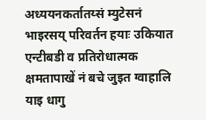अध्ययनकर्तातय्सं म्युटेसनं भाइरसय् परिवर्तन हयाः उकियात एन्टीबडी व प्रतिरोधात्मक क्षमतापाखें नं बचे जुइत ग्वाहालि याइ धागु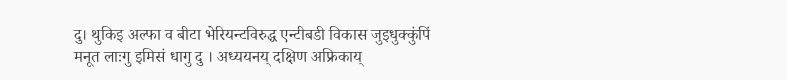दु। थुकिइ अल्फा व बीटा भेरियन्टविरुद्ध एन्टीबडी विकास जुइधुक्कुंपिं मनूत लाःगु इमिसं धागु दु । अध्ययनय् दक्षिण अफ्रिकाय्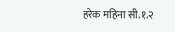हरेक महिना सी.१.२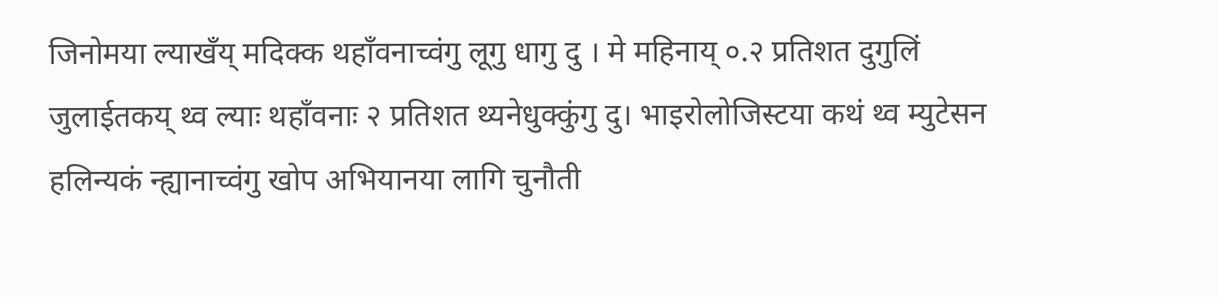जिनोमया ल्याखँय् मदिक्क थहाँवनाच्वंगु लूगु धागु दु । मे महिनाय् ०.२ प्रतिशत दुगुलिं जुलाईतकय् थ्व ल्याः थहाँवनाः २ प्रतिशत थ्यनेधुक्कुंगु दु। भाइरोलोजिस्टया कथं थ्व म्युटेसन हलिन्यकं न्ह्यानाच्वंगु खोप अभियानया लागि चुनौती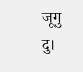जूगु दु।